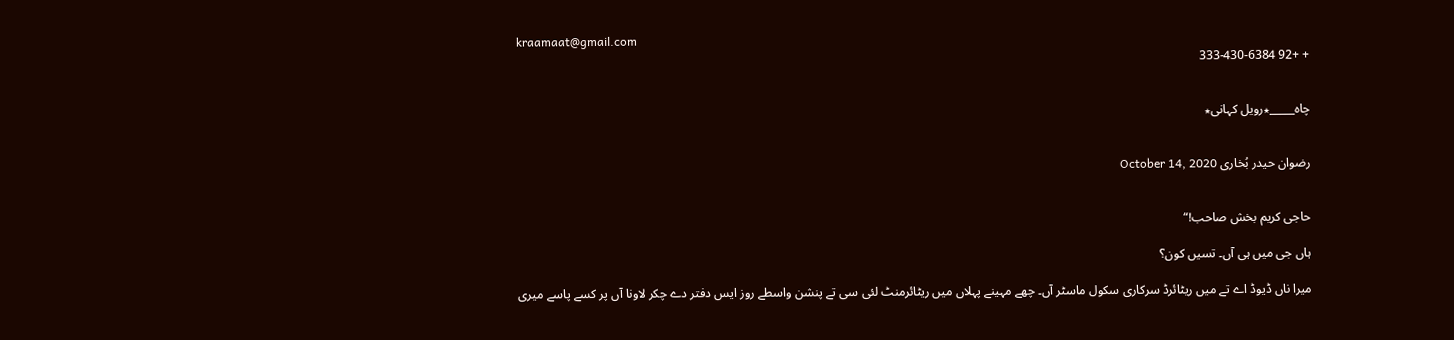kraamaat@gmail.com
+ +92 333-430-6384


چاہ_____٭رویل کہانی٭


رضوان حیدر بُخاری October 14, 2020


حاجی کریم بخش صاحب!“

ہاں جی میں ہی آں۔ تسیں کون؟

میرا ناں ڈیوڈ اے تے میں ریٹائرڈ سرکاری سکول ماسٹر آں۔ چھے مہینے پہلاں میں ریٹائرمنٹ لئی سی تے پنشن واسطے روز ایس دفتر دے چکر لاونا آں پر کسے پاسے میری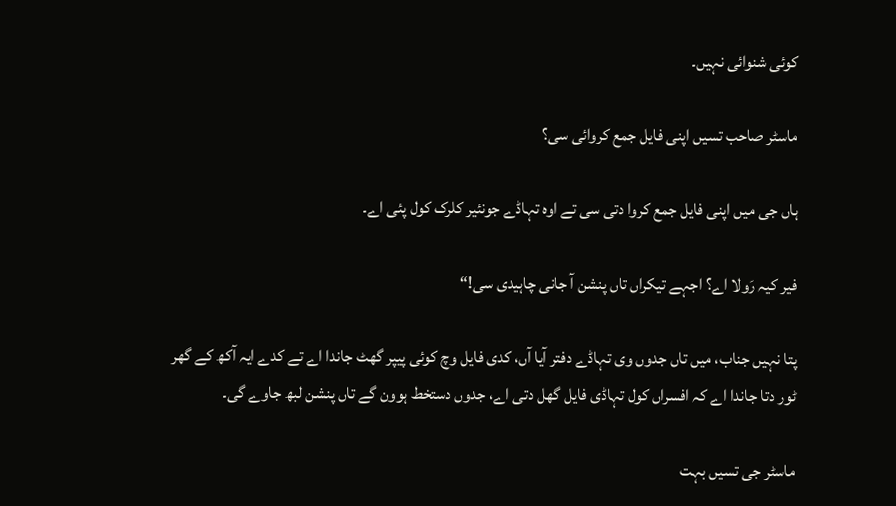کوئی شنوائی نہیں۔

ماسٹر صاحب تسیں اپنی فایل جمع کروائی سی؟

ہاں جی میں اپنی فایل جمع کروا دتی سی تے اوہ تہاڈے جونئیر کلرک کول پئی اے۔

فیر کیہ رَولا اے؟ اجہے تیکراں تاں پنشن آ جانی چاہیدی سی!“

پتا نہیں جناب، میں تاں جدوں وی تہاڈے دفتر آیا آں، کدی فایل وچ کوئی پیپر گھٹ جاندا اے تے کدے ایہ آکھ کے گھر ٹور دتا جاندا اے کہ افسراں کول تہاڈی فایل گھل دتی اے، جدوں دستخط ہوون گے تاں پنشن لبھ جاوے گی۔

ماسٹر جی تسیں بہت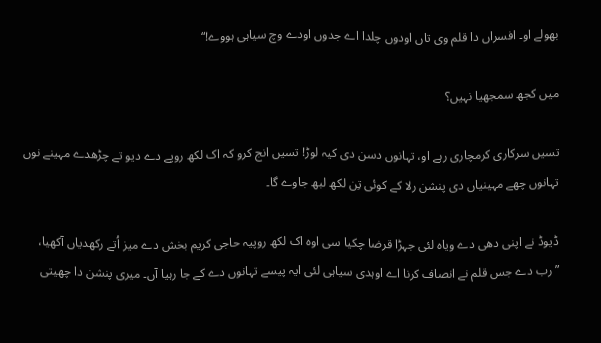بھولے او۔ افسراں دا قلم وی تاں اودوں چلدا اے جدوں اودے وچ سیاہی ہووے!“

میں کجھ سمجھیا نہیں؟

تسیں سرکاری کرمچاری رہے او، تہانوں دسن دی کیہ لوڑ! تسیں انج کرو کہ اک لکھ روپے دے دیو تے چڑھدے مہینے نوں تہانوں چھے مہینیاں دی پنشن رلا کے کوئی تِن لکھ لبھ جاوے گا۔

ڈیوڈ نے اپنی دھی دے ویاہ لئی جہڑا قرضا چکیا سی اوہ اک لکھ روپیہ حاجی کریم بخش دے میز اُتے رکھدیاں آکھیا، ”رب دے جس قلم نے انصاف کرنا اے اوہدی سیاہی لئی ایہ پیسے تہانوں دے کے جا رہیا آں۔ میری پنشن دا چھیتی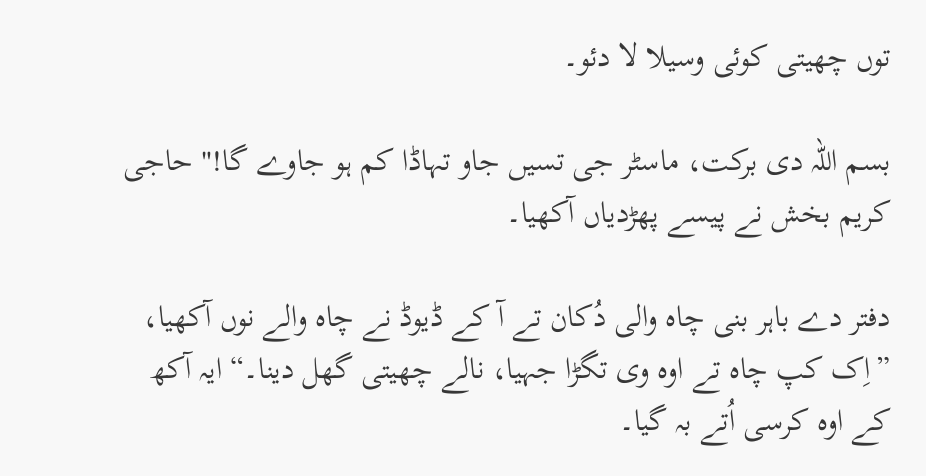توں چھیتی کوئی وسیلا لا دئو۔

بسم اللہ دی برکت، ماسٹر جی تسیں جاو تہاڈا کم ہو جاوے گا!" حاجی کریم بخش نے پیسے پھڑدیاں آکھیا۔

دفتر دے باہر بنی چاہ والی دُکان تے آ کے ڈیوڈ نے چاہ والے نوں آکھیا، ”اِک کپ چاہ تے اوہ وی تگڑا جہیا، نالے چھیتی گھل دینا۔“ ایہ آکھ کے اوہ کرسی اُتے بہ گیا۔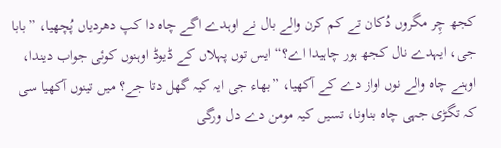کجھ چِر مگروں دُکان تے کم کرن والے بال نے اوہدے اگے چاہ دا کپ دھردیاں پُچھیا، ”بابا جی، ایہدے نال کجھ ہور چاہیدا اے؟“ ایس توں پہلاں کے ڈیوڈ اوہنوں کوئی جواب دیندا، اوہنے چاہ والے نوں اواز دے کے آکھیا، ”بھاء جی ایہ کیہ گھل دتا جے؟ میں تینوں آکھیا سی کہ تگڑی جہی چاہ بناونا، تسیں کیہ مومن دے دل ورگی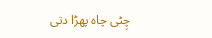چِٹی چاہ پھڑا دتی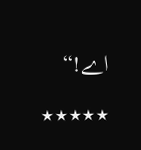اے!“

٭٭٭٭٭